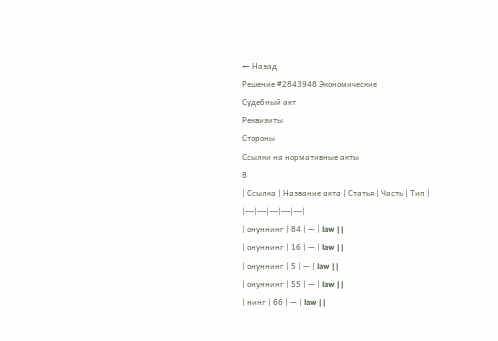← Назад
Решение #2843948 Экономические
Судебный акт
Реквизиты
Стороны
Ссылки на нормативные акты
8
| Ссылка | Название акта | Статья | Часть | Тип |
|---|---|---|---|---|
| онуннинг | 84 | — | law | |
| онуннинг | 16 | — | law | |
| онуннинг | 5 | — | law | |
| онуннинг | 55 | — | law | |
| нинг | 66 | — | law | |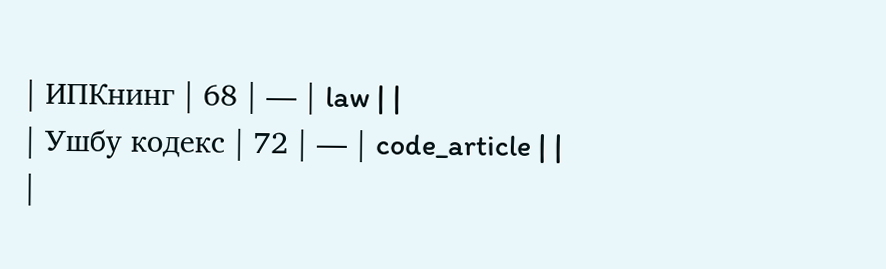| ИПКнинг | 68 | — | law | |
| Ушбу кодекс | 72 | — | code_article | |
|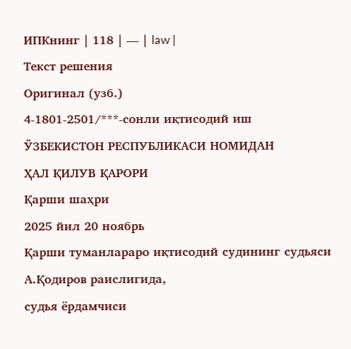ИПКнинг | 118 | — | law |
Текст решения
Оригинал (узб.)
4-1801-2501/***-сонли иқтисодий иш
ЎЗБЕКИСТОН РЕСПУБЛИКАСИ НОМИДАН
ҲАЛ ҚИЛУВ ҚАРОРИ
Қарши шаҳри
2025 йил 20 ноябрь
Қарши туманлараро иқтисодий судининг судьяси А.Қодиров раислигида,
судья ёрдамчиси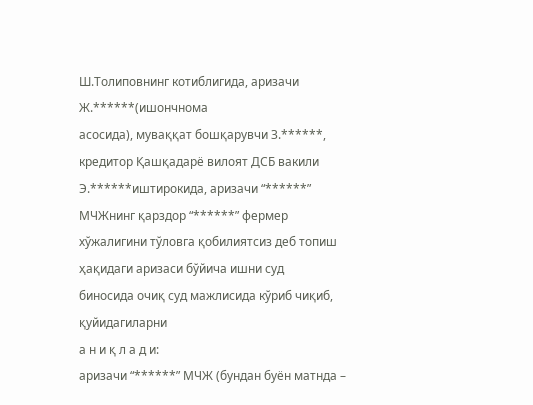Ш.Толиповнинг котиблигида, аризачи Ж.******(ишончнома
асосида), муваққат бошқарувчи З.******, кредитор Қашқадарё вилоят ДСБ вакили
Э.******иштирокида, аризачи “******” МЧЖнинг қарздор “******” фермер
хўжалигини тўловга қобилиятсиз деб топиш ҳақидаги аризаси бўйича ишни суд
биносида очиқ суд мажлисида кўриб чиқиб, қуйидагиларни
а н и қ л а д и:
аризачи “******” МЧЖ (бундан буён матнда –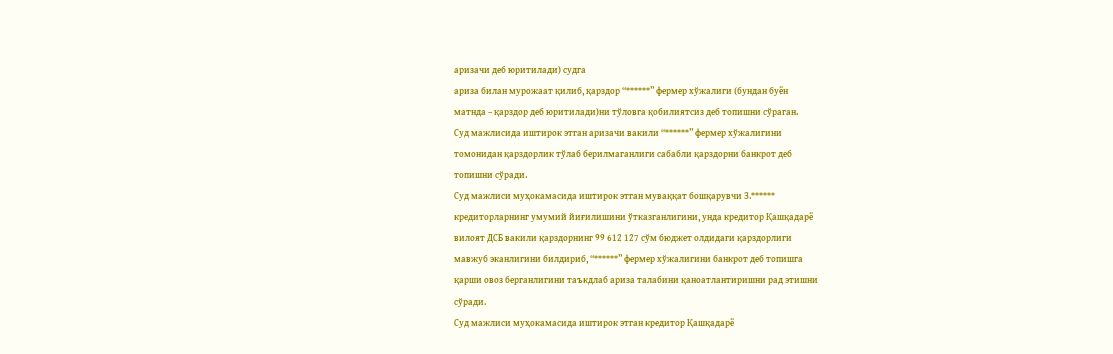аризачи деб юритилади) судга
ариза билан мурожаат қилиб, қарздор “******” фермер хўжалиги (бундан буён
матнда – қарздор деб юритилади)ни тўловга қобилиятсиз деб топишни сўраган.
Суд мажлисида иштирок этган аризачи вакили “******” фермер хўжалигини
томонидан қарздорлик тўлаб берилмаганлиги сабабли қарздорни банкрот деб
топишни сўради.
Суд мажлиси муҳокамасида иштирок этган муваққат бошқарувчи З.******
кредиторларнинг умумий йиғилишини ўтказганлигини, унда кредитор Қашқадарё
вилоят ДСБ вакили қарздорнинг 99 612 127 сўм бюджет олдидаги қарздорлиги
мавжуб эканлигини билдириб, “******” фермер хўжалигини банкрот деб топишга
қарши овоз берганлигини таъкдлаб ариза талабини қаноатлантиришни рад этишни
сўради.
Суд мажлиси муҳокамасида иштирок этган кредитор Қашқадарё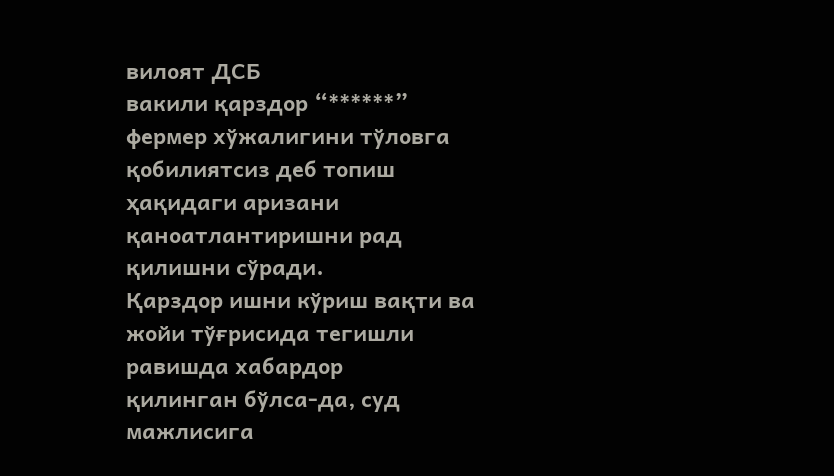вилоят ДСБ
вакили қарздор “******” фермер хўжалигини тўловга қобилиятсиз деб топиш
ҳақидаги аризани қаноатлантиришни рад қилишни сўради.
Қарздор ишни кўриш вақти ва жойи тўғрисида тегишли равишда хабардор
қилинган бўлса-да, суд мажлисига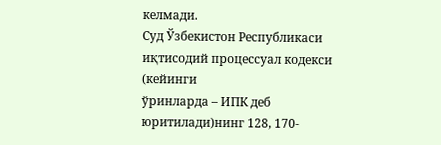келмади.
Суд Ўзбекистон Республикаси иқтисодий процессуал кодекси (кейинги
ўринларда – ИПК деб юритилади)нинг 128, 170-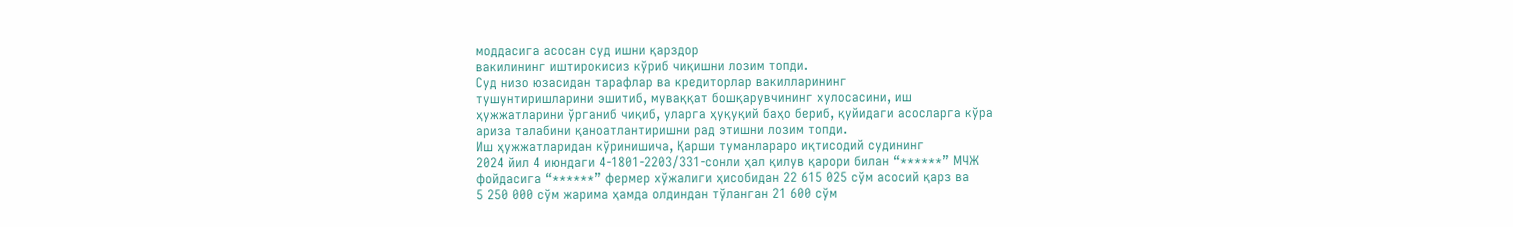моддасига асосан суд ишни қарздор
вакилининг иштирокисиз кўриб чиқишни лозим топди.
Суд низо юзасидан тарафлар ва кредиторлар вакилларининг
тушунтиришларини эшитиб, муваққат бошқарувчининг хулосасини, иш
ҳужжатларини ўрганиб чиқиб, уларга ҳуқуқий баҳо бериб, қуйидаги асосларга кўра
ариза талабини қаноатлантиришни рад этишни лозим топди.
Иш ҳужжатларидан кўринишича, Қарши туманлараро иқтисодий судининг
2024 йил 4 июндаги 4-1801-2203/331-сонли ҳал қилув қарори билан “******” МЧЖ
фойдасига “******” фермер хўжалиги ҳисобидан 22 615 025 сўм асосий қарз ва
5 250 000 сўм жарима ҳамда олдиндан тўланган 21 600 сўм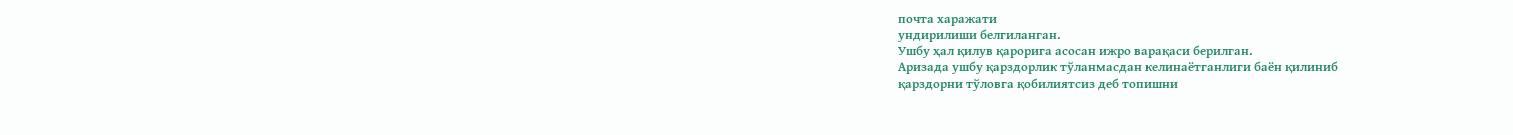почта харажати
ундирилиши белгиланган.
Ушбу ҳал қилув қарорига асосан ижро варақаси берилган.
Аризада ушбу қарздорлик тўланмасдан келинаётганлиги баён қилиниб
қарздорни тўловга қобилиятсиз деб топишни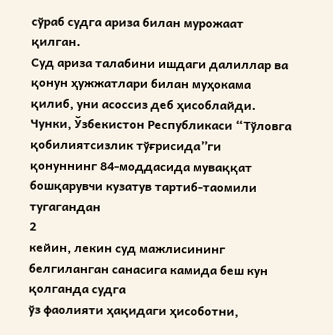сўраб судга ариза билан мурожаат
қилган.
Суд ариза талабини ишдаги далиллар ва қонун ҳужжатлари билан муҳокама
қилиб, уни асоссиз деб ҳисоблайди.
Чунки, Ўзбекистон Республикаси “Тўловга қобилиятсизлик тўғрисида”ги
қонуннинг 84-моддасида муваққат бошқарувчи кузатув тартиб-таомили тугагандан
2
кейин, лекин суд мажлисининг белгиланган санасига камида беш кун қолганда судга
ўз фаолияти ҳақидаги ҳисоботни,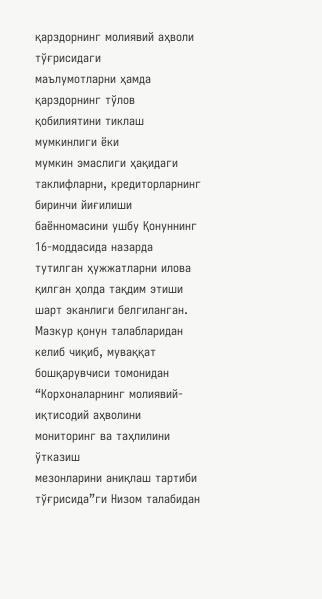қарздорнинг молиявий аҳволи тўғрисидаги
маълумотларни ҳамда қарздорнинг тўлов қобилиятини тиклаш мумкинлиги ёки
мумкин эмаслиги ҳақидаги таклифларни, кредиторларнинг биринчи йиғилиши
баённомасини ушбу Қонуннинг 16-моддасида назарда тутилган ҳужжатларни илова
қилган ҳолда тақдим этиши шарт эканлиги белгиланган.
Мазкур қонун талабларидан келиб чиқиб, муваққат бошқарувчиси томонидан
“Корхоналарнинг молиявий-иқтисодий аҳволини мониторинг ва таҳлилини ўтказиш
мезонларини аниқлаш тартиби тўғрисида”ги Низом талабидан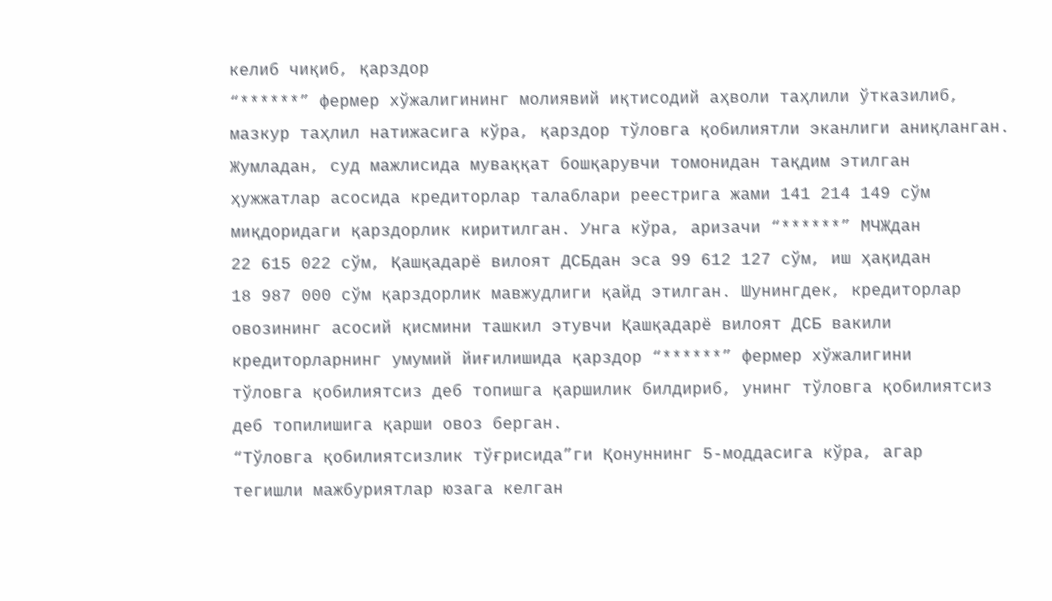келиб чиқиб, қарздор
“******” фермер хўжалигининг молиявий иқтисодий аҳволи таҳлили ўтказилиб,
мазкур таҳлил натижасига кўра, қарздор тўловга қобилиятли эканлиги аниқланган.
Жумладан, суд мажлисида муваққат бошқарувчи томонидан тақдим этилган
ҳужжатлар асосида кредиторлар талаблари реестрига жами 141 214 149 сўм
миқдоридаги қарздорлик киритилган. Унга кўра, аризачи “******” МЧЖдан
22 615 022 сўм, Қашқадарё вилоят ДСБдан эса 99 612 127 сўм, иш ҳақидан
18 987 000 сўм қарздорлик мавжудлиги қайд этилган. Шунингдек, кредиторлар
овозининг асосий қисмини ташкил этувчи Қашқадарё вилоят ДСБ вакили
кредиторларнинг умумий йиғилишида қарздор “******” фермер хўжалигини
тўловга қобилиятсиз деб топишга қаршилик билдириб, унинг тўловга қобилиятсиз
деб топилишига қарши овоз берган.
“Тўловга қобилиятсизлик тўғрисида”ги Қонуннинг 5-моддасига кўра, агар
тегишли мажбуриятлар юзага келган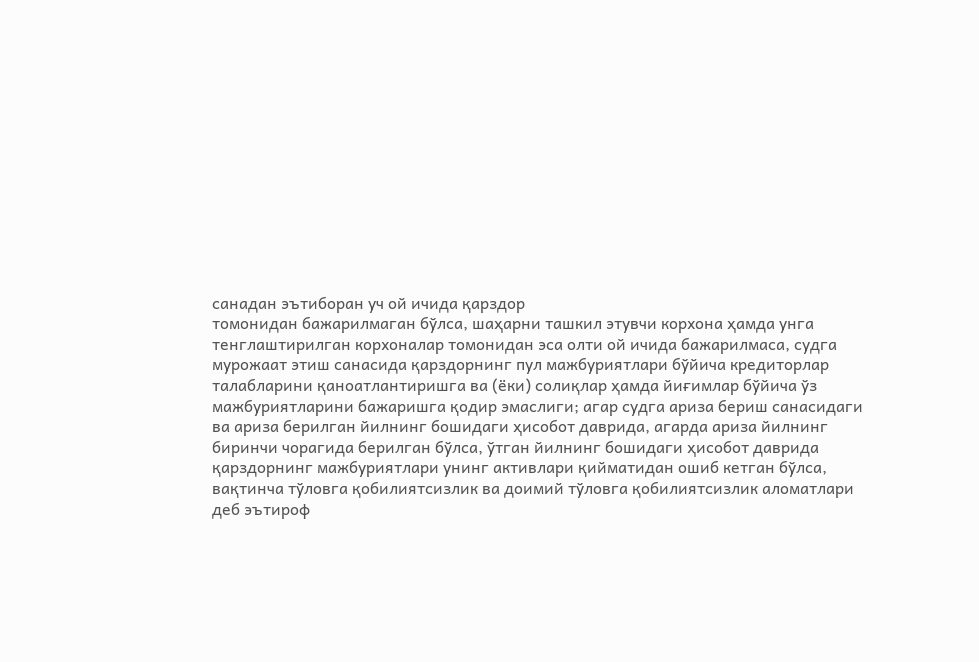санадан эътиборан уч ой ичида қарздор
томонидан бажарилмаган бўлса, шаҳарни ташкил этувчи корхона ҳамда унга
тенглаштирилган корхоналар томонидан эса олти ой ичида бажарилмаса, судга
мурожаат этиш санасида қарздорнинг пул мажбуриятлари бўйича кредиторлар
талабларини қаноатлантиришга ва (ёки) солиқлар ҳамда йиғимлар бўйича ўз
мажбуриятларини бажаришга қодир эмаслиги; агар судга ариза бериш санасидаги
ва ариза берилган йилнинг бошидаги ҳисобот даврида, агарда ариза йилнинг
биринчи чорагида берилган бўлса, ўтган йилнинг бошидаги ҳисобот даврида
қарздорнинг мажбуриятлари унинг активлари қийматидан ошиб кетган бўлса,
вақтинча тўловга қобилиятсизлик ва доимий тўловга қобилиятсизлик аломатлари
деб эътироф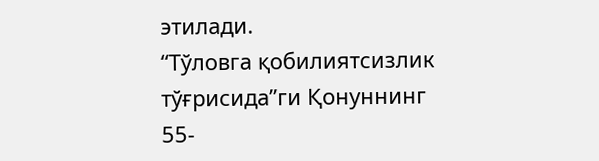этилади.
“Тўловга қобилиятсизлик тўғрисида”ги Қонуннинг 55-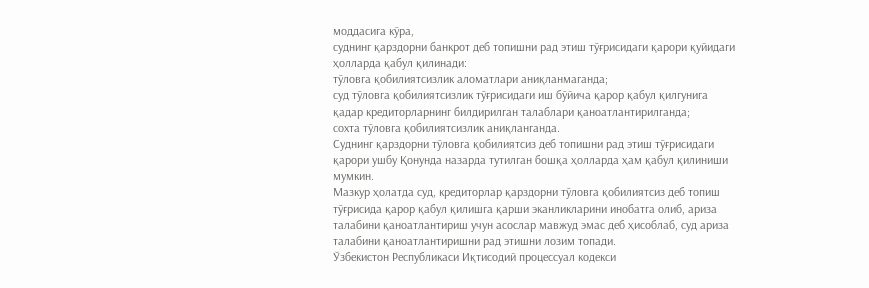моддасига кўра,
суднинг қарздорни банкрот деб топишни рад этиш тўғрисидаги қарори қуйидаги
ҳолларда қабул қилинади:
тўловга қобилиятсизлик аломатлари аниқланмаганда;
суд тўловга қобилиятсизлик тўғрисидаги иш бўйича қарор қабул қилгунига
қадар кредиторларнинг билдирилган талаблари қаноатлантирилганда;
сохта тўловга қобилиятсизлик аниқланганда.
Суднинг қарздорни тўловга қобилиятсиз деб топишни рад этиш тўғрисидаги
қарори ушбу Қонунда назарда тутилган бошқа ҳолларда ҳам қабул қилиниши
мумкин.
Мазкур ҳолатда суд, кредиторлар қарздорни тўловга қобилиятсиз деб топиш
тўғрисида қарор қабул қилишга қарши эканликларини инобатга олиб, ариза
талабини қаноатлантириш учун асослар мавжуд эмас деб ҳисоблаб, суд ариза
талабини қаноатлантиришни рад этишни лозим топади.
Ўзбекистон Республикаси Иқтисодий процессуал кодекси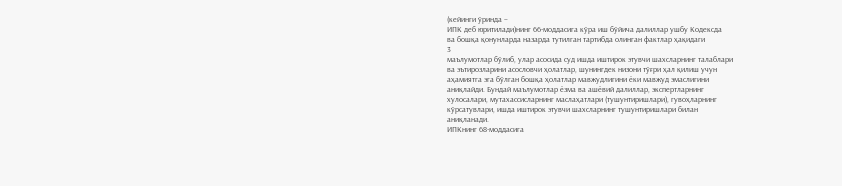(кейинги ўринда –
ИПК деб юритилади)нинг 66-моддасига кўра иш бўйича далиллар ушбу Кодексда
ва бошқа қонунларда назарда тутилган тартибда олинган фактлар ҳақидаги
3
маълумотлар бўлиб, улар асосида суд ишда иштирок этувчи шахсларнинг талаблари
ва эътирозларини асословчи ҳолатлар, шунингдек низони тўғри ҳал қилиш учун
аҳамиятга эга бўлган бошқа ҳолатлар мавжудлигини ёки мавжуд эмаслигини
аниқлайди. Бундай маълумотлар ёзма ва ашёвий далиллар, экспертларнинг
хулосалари, мутахассисларнинг маслаҳатлари (тушунтиришлари), гувоҳларнинг
кўрсатувлари, ишда иштирок этувчи шахсларнинг тушунтиришлари билан
аниқланади.
ИПКнинг 68-моддасига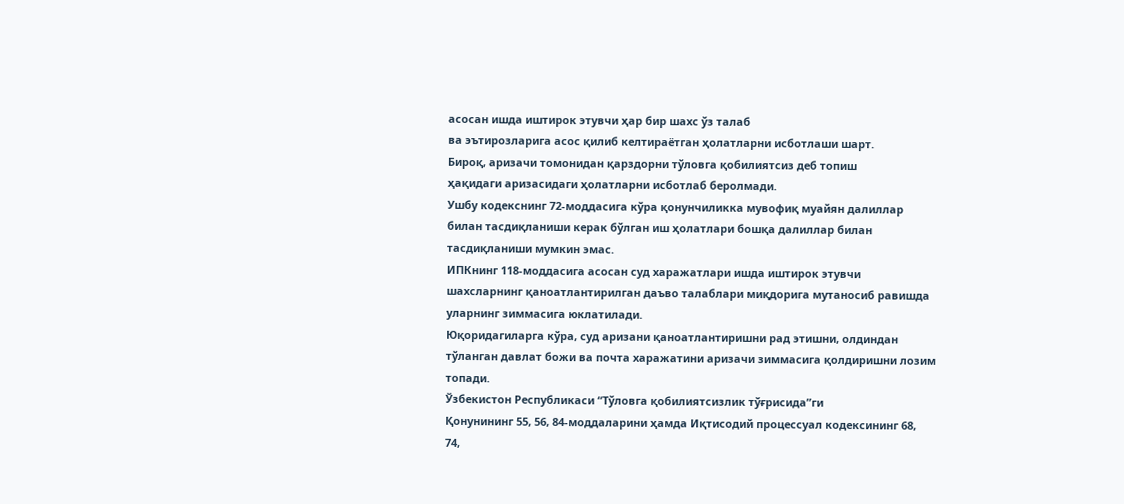асосан ишда иштирок этувчи ҳар бир шахс ўз талаб
ва эътирозларига асос қилиб келтираётган ҳолатларни исботлаши шарт.
Бироқ, аризачи томонидан қарздорни тўловга қобилиятсиз деб топиш
ҳақидаги аризасидаги ҳолатларни исботлаб беролмади.
Ушбу кодекснинг 72-моддасига кўра қонунчиликка мувофиқ муайян далиллар
билан тасдиқланиши керак бўлган иш ҳолатлари бошқа далиллар билан
тасдиқланиши мумкин эмас.
ИПКнинг 118-моддасига асосан суд харажатлари ишда иштирок этувчи
шахсларнинг қаноатлантирилган даъво талаблари миқдорига мутаносиб равишда
уларнинг зиммасига юклатилади.
Юқоридагиларга кўра, суд аризани қаноатлантиришни рад этишни, олдиндан
тўланган давлат божи ва почта харажатини аризачи зиммасига қолдиришни лозим
топади.
Ўзбекистон Республикаси “Тўловга қобилиятсизлик тўғрисида”ги
Қонунининг 55, 56, 84-моддаларини ҳамда Иқтисодий процессуал кодексининг 68,
74,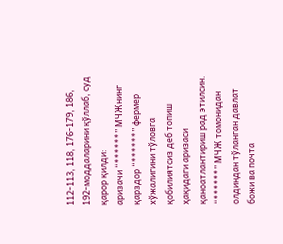112-113, 118, 176-179, 186, 192-моддаларини қўллаб, суд
қарор қилди:
аризачи “******” МЧЖнинг қарздор “******” фермер хўжалигини тўловга
қобилиятсиз деб топиш ҳақидаги аризаси қаноатлантириш рад этилсин.
“******” МЧЖ томонидан олдиндан тўланган давлат божи ва почта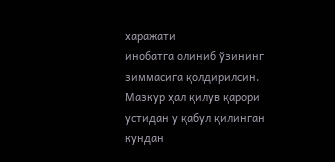харажати
инобатга олиниб ўзининг зиммасига қолдирилсин.
Мазкур ҳал қилув қарори устидан у қабул қилинган кундан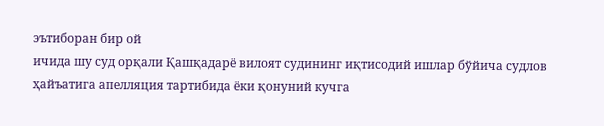эътиборан бир ой
ичида шу суд орқали Қашқадарё вилоят судининг иқтисодий ишлар бўйича судлов
ҳайъатига апелляция тартибида ёки қонуний кучга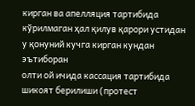кирган ва апелляция тартибида
кўрилмаган ҳал қилув қарори устидан у қонуний кучга кирган кундан эътиборан
олти ой ичида кассация тартибида шикоят берилиши (протест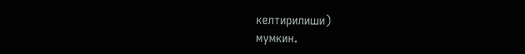келтирилиши)
мумкин.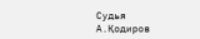Судья
А.Қодиров